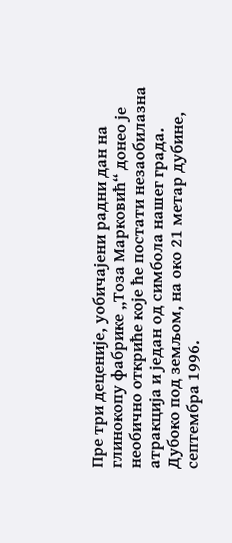Пре три деценије, уобичајени радни дан на глинокопу фабрике „Тоза Марковић“ донео је необично откриће које ће постати незаобилазна атракција и један од симбола нашег града.
Дубоко под земљом, на око 21 метар дубине, септембра 1996.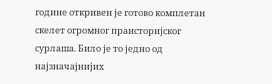године откривен је готово комплетан скелет огромног праисторијског сурлаша. Било је то једно од најзначајнијих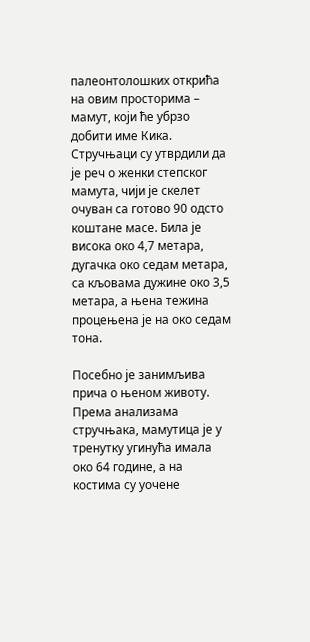палеонтолошких открића на овим просторима – мамут, који ће убрзо добити име Кика.
Стручњаци су утврдили да је реч о женки степског мамута, чији је скелет очуван са готово 90 одсто коштане масе. Била је висока око 4,7 метара, дугачка око седам метара, са кљовама дужине око 3,5 метара, а њена тежина процењена је на око седам тона.

Посебно је занимљива прича о њеном животу. Према анализама стручњака, мамутица је у тренутку угинућа имала око 64 године, а на костима су уочене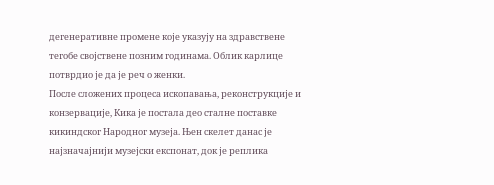дегенеративне промене које указују на здравствене тегобе својствене позним годинама. Облик карлице потврдио је да је реч о женки.
После сложених процеса ископавања, реконструкције и конзервације, Кика је постала део сталне поставке кикиндског Народног музеја. Њен скелет данас је најзначајнији музејски експонат, док је реплика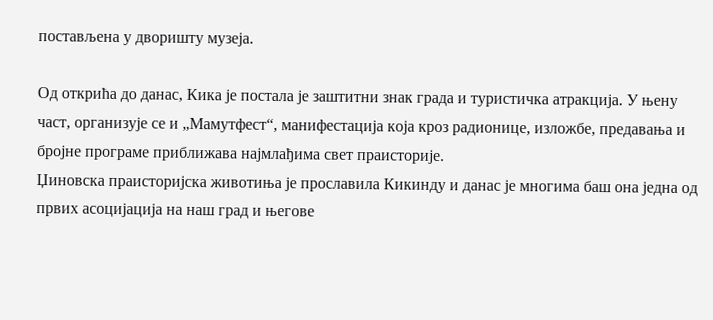постављена у дворишту музеја.

Од открића до данас, Кика је постала је заштитни знак града и туристичка атракција. У њену част, организује се и „Мамутфест“, манифестација која кроз радионице, изложбе, предавања и бројне програме приближава најмлађима свет праисторије.
Џиновска праисторијска животиња је прославила Кикинду и данас је многима баш она једна од првих асоцијација на наш град и његове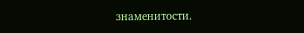знаменитости.